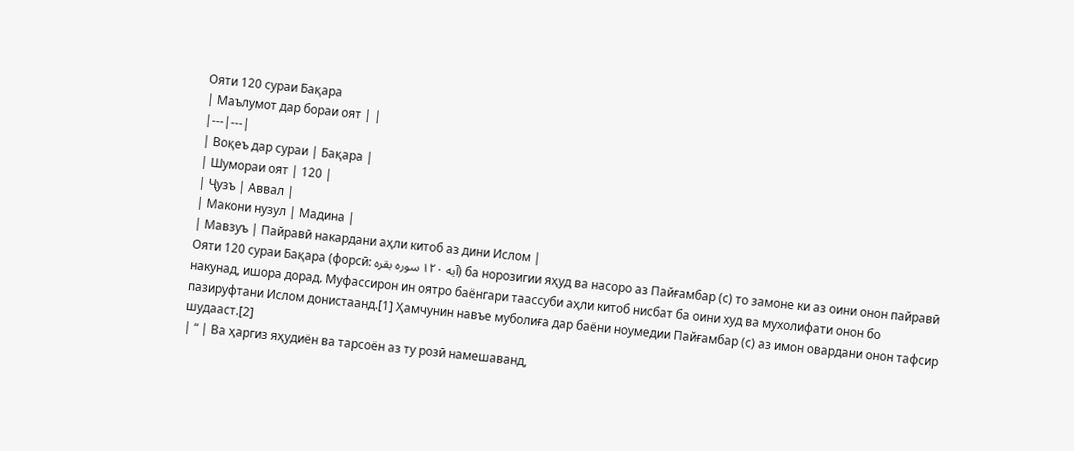Ояти 120 сураи Бақара
| Маълумот дар бораи оят | |
|---|---|
| Воқеъ дар сураи | Бақара |
| Шумораи оят | 120 |
| Ҷузъ | Аввал |
| Макони нузул | Мадина |
| Мавзуъ | Пайравӣ накардани аҳли китоб аз дини Ислом |
Ояти 120 сураи Бақара (форсӣ: آیه ۱۲۰ سوره بقره) ба норозигии яҳуд ва насоро аз Пайғамбар (с) то замоне ки аз оини онон пайравӣ накунад, ишора дорад. Муфассирон ин оятро баёнгари таассуби аҳли китоб нисбат ба оини худ ва мухолифати онон бо пазируфтани Ислом донистаанд.[1] Ҳамчунин навъе муболиға дар баёни ноумедии Пайғамбар (с) аз имон овардани онон тафсир шудааст.[2]
| “ | Ва ҳаргиз яҳудиён ва тарсоён аз ту розӣ намешаванд,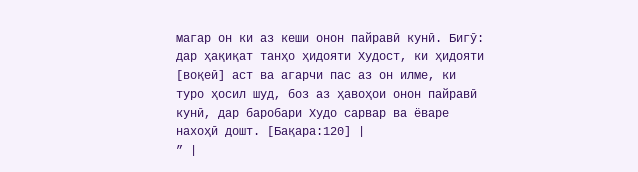магар он ки аз кеши онон пайравӣ кунӣ. Бигӯ: дар ҳақиқат танҳо ҳидояти Худост, ки ҳидояти [воқеӣ] аст ва агарчи пас аз он илме, ки туро ҳосил шуд, боз аз ҳавоҳои онон пайравӣ кунӣ, дар баробари Худо сарвар ва ёваре нахоҳӣ дошт. [Бақара:120] |
” |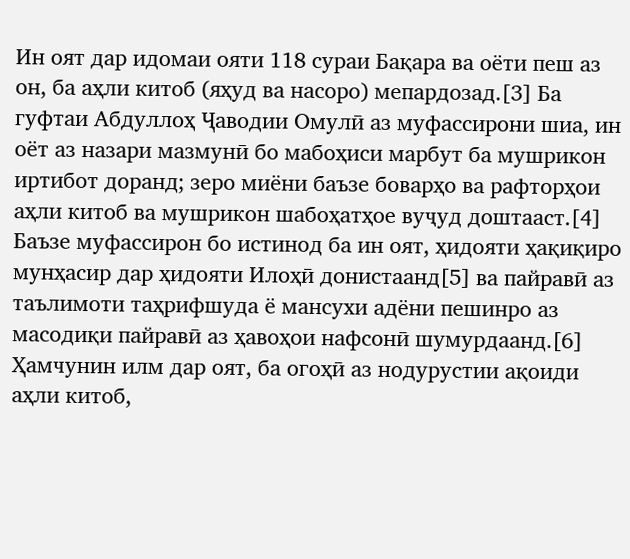Ин оят дар идомаи ояти 118 сураи Бақара ва оёти пеш аз он, ба аҳли китоб (яҳуд ва насоро) мепардозад.[3] Ба гуфтаи Абдуллоҳ Ҷаводии Омулӣ аз муфассирони шиа, ин оёт аз назари мазмунӣ бо мабоҳиси марбут ба мушрикон иртибот доранд; зеро миёни баъзе боварҳо ва рафторҳои аҳли китоб ва мушрикон шабоҳатҳое вуҷуд доштааст.[4]
Баъзе муфассирон бо истинод ба ин оят, ҳидояти ҳақиқиро мунҳасир дар ҳидояти Илоҳӣ донистаанд[5] ва пайравӣ аз таълимоти таҳрифшуда ё мансухи адёни пешинро аз масодиқи пайравӣ аз ҳавоҳои нафсонӣ шумурдаанд.[6] Ҳамчунин илм дар оят, ба огоҳӣ аз нодурустии ақоиди аҳли китоб,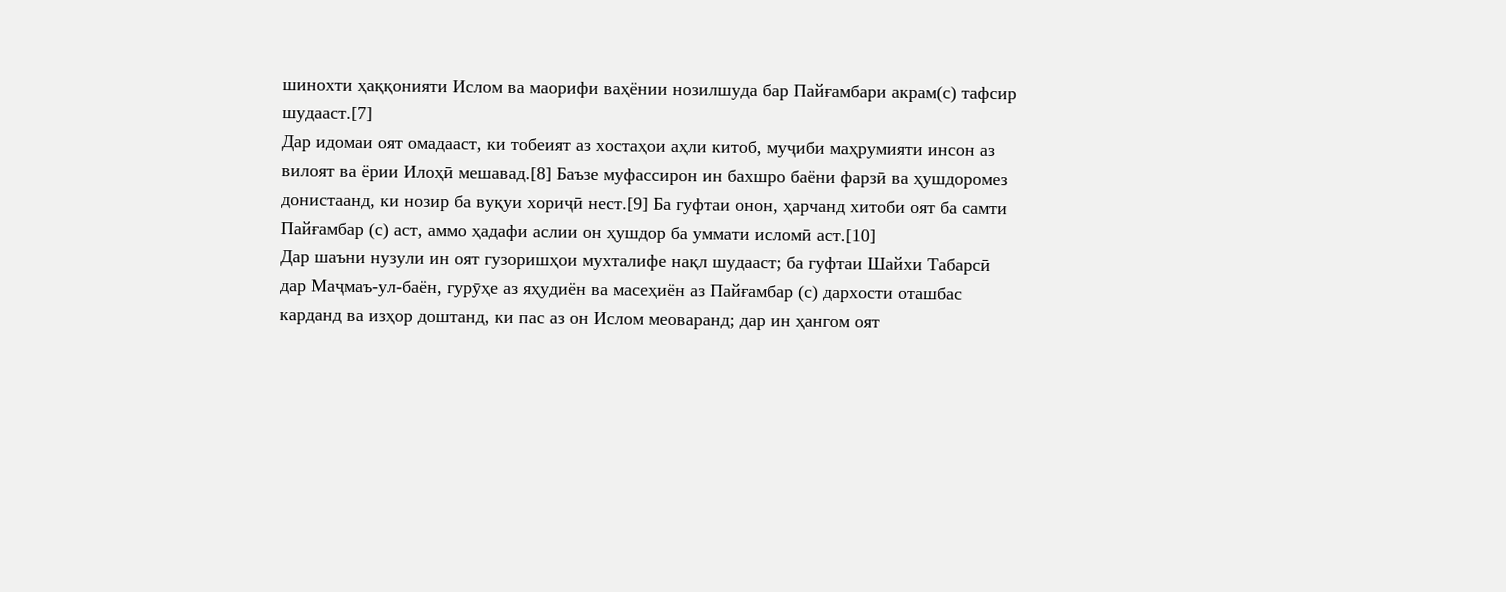шинохти ҳаққонияти Ислом ва маорифи ваҳёнии нозилшуда бар Пайғамбари акрам(с) тафсир шудааст.[7]
Дар идомаи оят омадааст, ки тобеият аз хостаҳои аҳли китоб, муҷиби маҳрумияти инсон аз вилоят ва ёрии Илоҳӣ мешавад.[8] Баъзе муфассирон ин бахшро баёни фарзӣ ва ҳушдоромез донистаанд, ки нозир ба вуқуи хориҷӣ нест.[9] Ба гуфтаи онон, ҳарчанд хитоби оят ба самти Пайғамбар (с) аст, аммо ҳадафи аслии он ҳушдор ба уммати исломӣ аст.[10]
Дар шаъни нузули ин оят гузоришҳои мухталифе нақл шудааст; ба гуфтаи Шайхи Табарсӣ дар Маҷмаъ-ул-баён, гурӯҳе аз яҳудиён ва масеҳиён аз Пайғамбар (с) дархости оташбас карданд ва изҳор доштанд, ки пас аз он Ислом меоваранд; дар ин ҳангом оят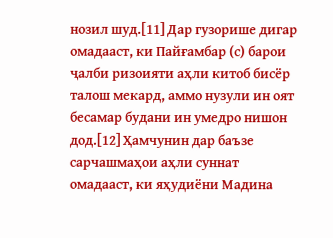нозил шуд.[11] Дар гузорише дигар омадааст, ки Пайғамбар (с) барои ҷалби ризоияти аҳли китоб бисёр талош мекард, аммо нузули ин оят бесамар будани ин умедро нишон дод.[12] Ҳамчунин дар баъзе сарчашмаҳои аҳли суннат омадааст, ки яҳудиёни Мадина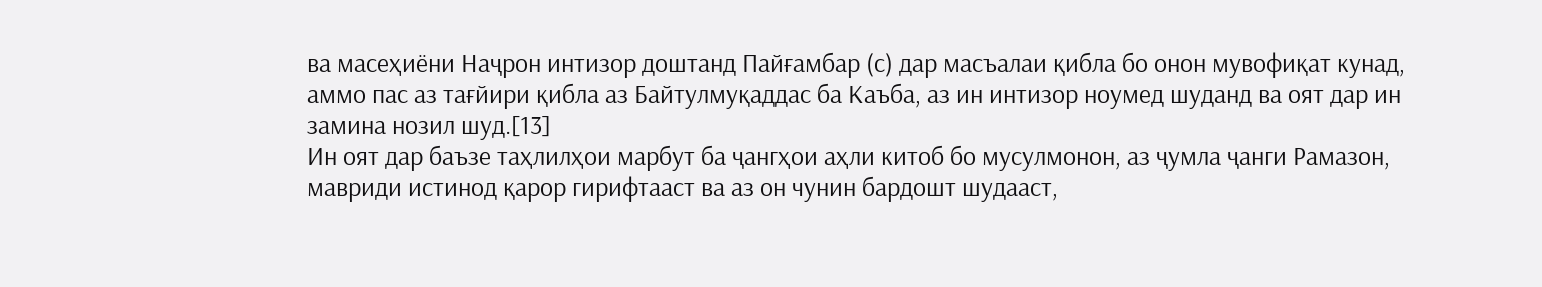ва масеҳиёни Наҷрон интизор доштанд Пайғамбар (с) дар масъалаи қибла бо онон мувофиқат кунад, аммо пас аз тағйири қибла аз Байтулмуқаддас ба Каъба, аз ин интизор ноумед шуданд ва оят дар ин замина нозил шуд.[13]
Ин оят дар баъзе таҳлилҳои марбут ба ҷангҳои аҳли китоб бо мусулмонон, аз ҷумла ҷанги Рамазон, мавриди истинод қарор гирифтааст ва аз он чунин бардошт шудааст,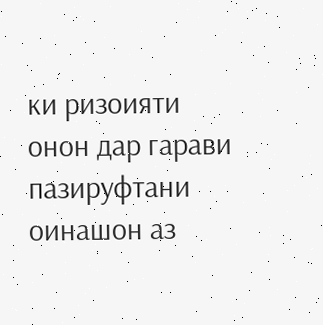ки ризоияти онон дар гарави пазируфтани оинашон аз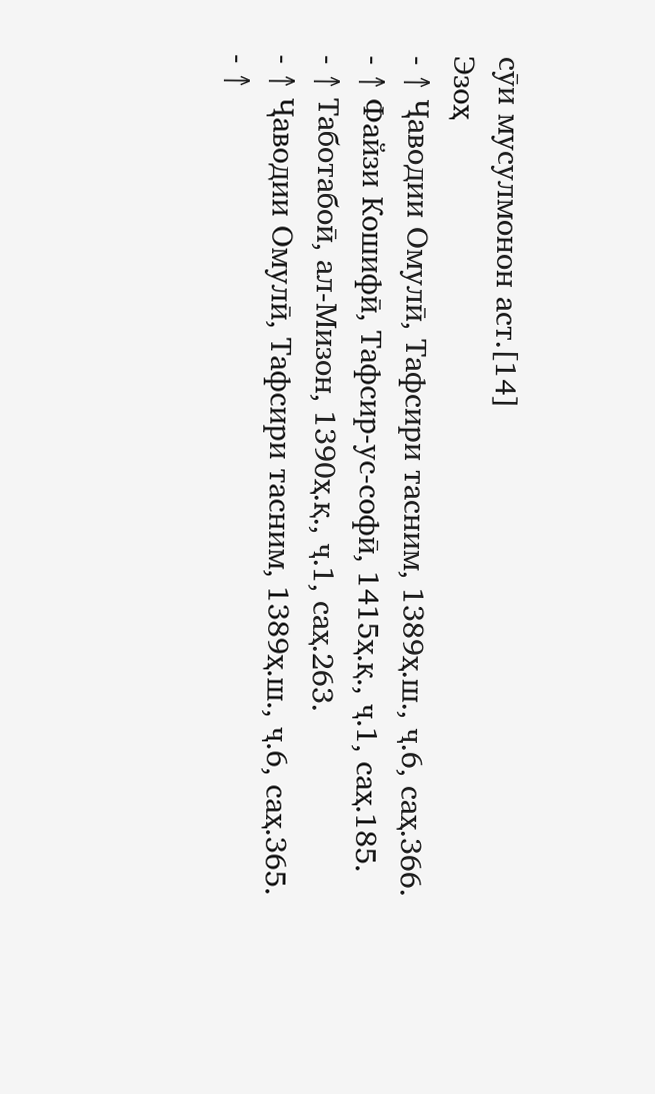сӯи мусулмонон аст.[14]
Эзоҳ
- ↑ Ҷаводии Омулӣ, Тафсири тасним, 1389ҳ.ш., ҷ.6, саҳ.366.
- ↑ Файзи Кошифӣ, Тафсир-ус-софӣ, 1415ҳ.қ., ҷ.1, саҳ.185.
- ↑ Таботабоӣ, ал-Мизон, 1390ҳ.қ., ҷ.1, саҳ.263.
- ↑ Ҷаводии Омулӣ, Тафсири тасним, 1389ҳ.ш., ҷ.6, саҳ.365.
- ↑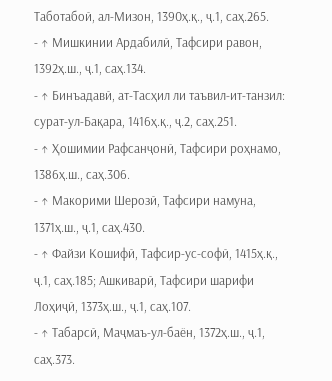Таботабоӣ, ал-Мизон, 1390ҳ.қ., ҷ.1, саҳ.265.
- ↑ Мишкинии Ардабилӣ, Тафсири равон, 1392ҳ.ш., ҷ.1, саҳ.134.
- ↑ Бинъадавӣ, ат-Тасҳил ли таъвил-ит-танзил: сурат-ул-Бақара, 1416ҳ.қ., ҷ.2, саҳ.251.
- ↑ Ҳошимии Рафсанҷонӣ, Тафсири роҳнамо, 1386ҳ.ш., саҳ.306.
- ↑ Макорими Шерозӣ, Тафсири намуна, 1371ҳ.ш., ҷ.1, саҳ.430.
- ↑ Файзи Кошифӣ, Тафсир-ус-софӣ, 1415ҳ.қ., ҷ.1, саҳ.185; Ашкиварӣ, Тафсири шарифи Лоҳиҷӣ, 1373ҳ.ш., ҷ.1, саҳ.107.
- ↑ Табарсӣ, Маҷмаъ-ул-баён, 1372ҳ.ш., ҷ.1, саҳ.373.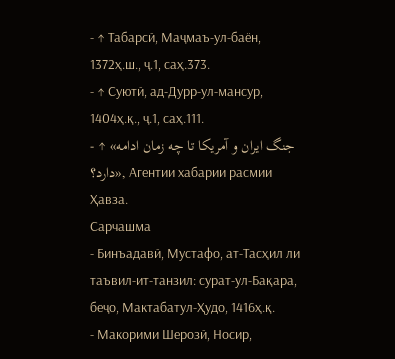- ↑ Табарсӣ, Маҷмаъ-ул-баён, 1372ҳ.ш., ҷ.1, саҳ.373.
- ↑ Суютӣ, ад-Дурр-ул-мансур, 1404ҳ.қ., ҷ.1, саҳ.111.
- ↑ «جنگ ایران و آمریکا تا چه زمان ادامه دارد؟», Агентии хабарии расмии Ҳавза.
Сарчашма
- Бинъадавӣ, Мустафо, ат-Тасҳил ли таъвил-ит-танзил: сурат-ул-Бақара, беҷо, Мактабатул-Ҳудо, 1416ҳ.қ.
- Макорими Шерозӣ, Носир,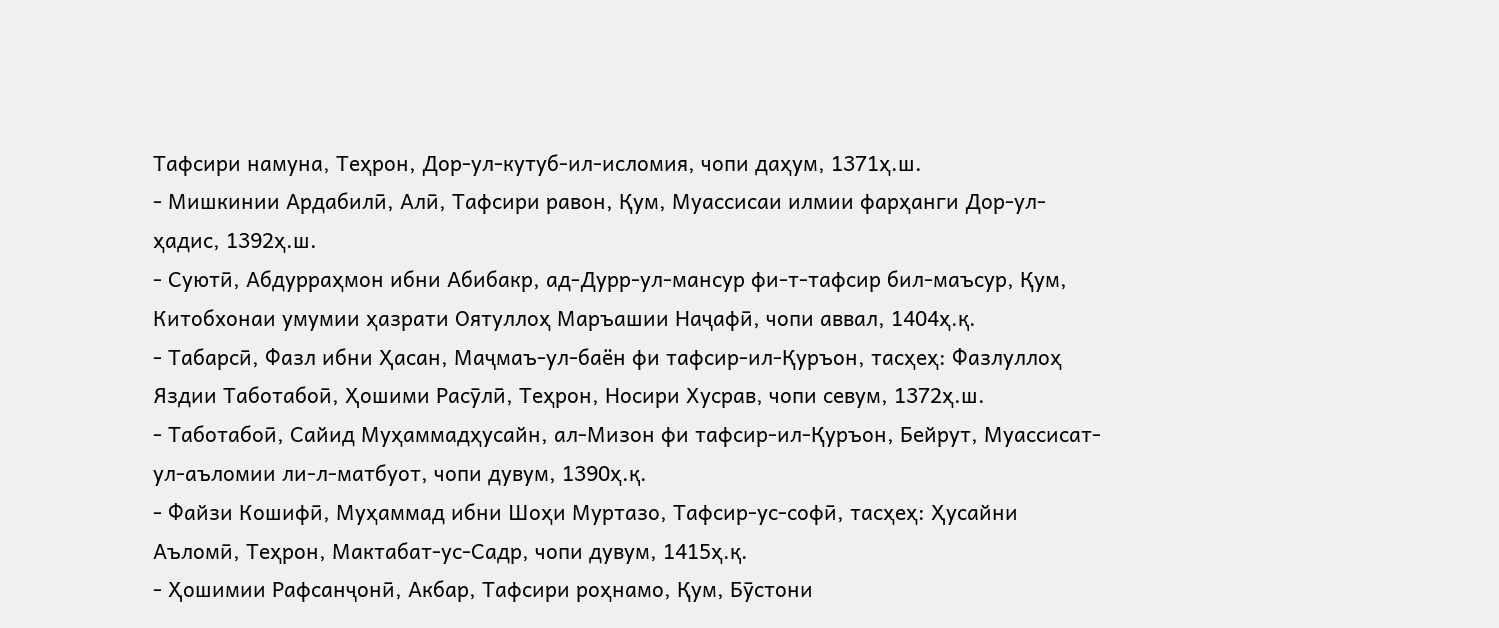Тафсири намуна, Теҳрон, Дор-ул-кутуб-ил-исломия, чопи даҳум, 1371ҳ.ш.
- Мишкинии Ардабилӣ, Алӣ, Тафсири равон, Қум, Муассисаи илмии фарҳанги Дор-ул-ҳадис, 1392ҳ.ш.
- Суютӣ, Абдурраҳмон ибни Абибакр, ад-Дурр-ул-мансур фи-т-тафсир бил-маъсур, Қум, Китобхонаи умумии ҳазрати Оятуллоҳ Маръашии Наҷафӣ, чопи аввал, 1404ҳ.қ.
- Табарсӣ, Фазл ибни Ҳасан, Маҷмаъ-ул-баён фи тафсир-ил-Қуръон, тасҳеҳ: Фазлуллоҳ Яздии Таботабоӣ, Ҳошими Расӯлӣ, Теҳрон, Носири Хусрав, чопи севум, 1372ҳ.ш.
- Таботабоӣ, Сайид Муҳаммадҳусайн, ал-Мизон фи тафсир-ил-Қуръон, Бейрут, Муассисат-ул-аъломии ли-л-матбуот, чопи дувум, 1390ҳ.қ.
- Файзи Кошифӣ, Муҳаммад ибни Шоҳи Муртазо, Тафсир-ус-софӣ, тасҳеҳ: Ҳусайни Аъломӣ, Теҳрон, Мактабат-ус-Садр, чопи дувум, 1415ҳ.қ.
- Ҳошимии Рафсанҷонӣ, Акбар, Тафсири роҳнамо, Қум, Бӯстони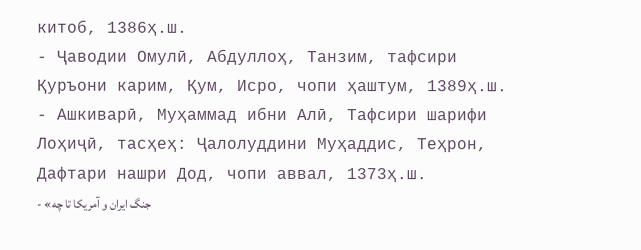китоб, 1386ҳ.ш.
- Ҷаводии Омулӣ, Абдуллоҳ, Танзим, тафсири Қуръони карим, Қум, Исро, чопи ҳаштум, 1389ҳ.ш.
- Ашкиварӣ, Муҳаммад ибни Алӣ, Тафсири шарифи Лоҳиҷӣ, тасҳеҳ: Ҷалолуддини Муҳаддис, Теҳрон, Дафтари нашри Дод, чопи аввал, 1373ҳ.ш.
- «جنگ ایران و آمریکا تا چه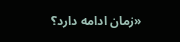زمان ادامه دارد؟»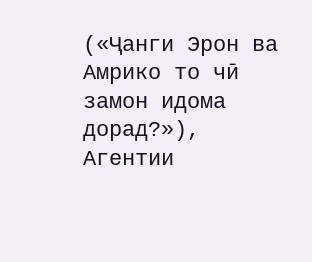(«Ҷанги Эрон ва Амрико то чӣ замон идома дорад?»), Агентии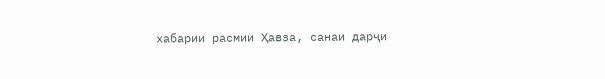хабарии расмии Ҳавза, санаи дарҷи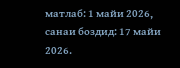матлаб: 1 майи 2026, санаи боздид: 17 майи 2026.